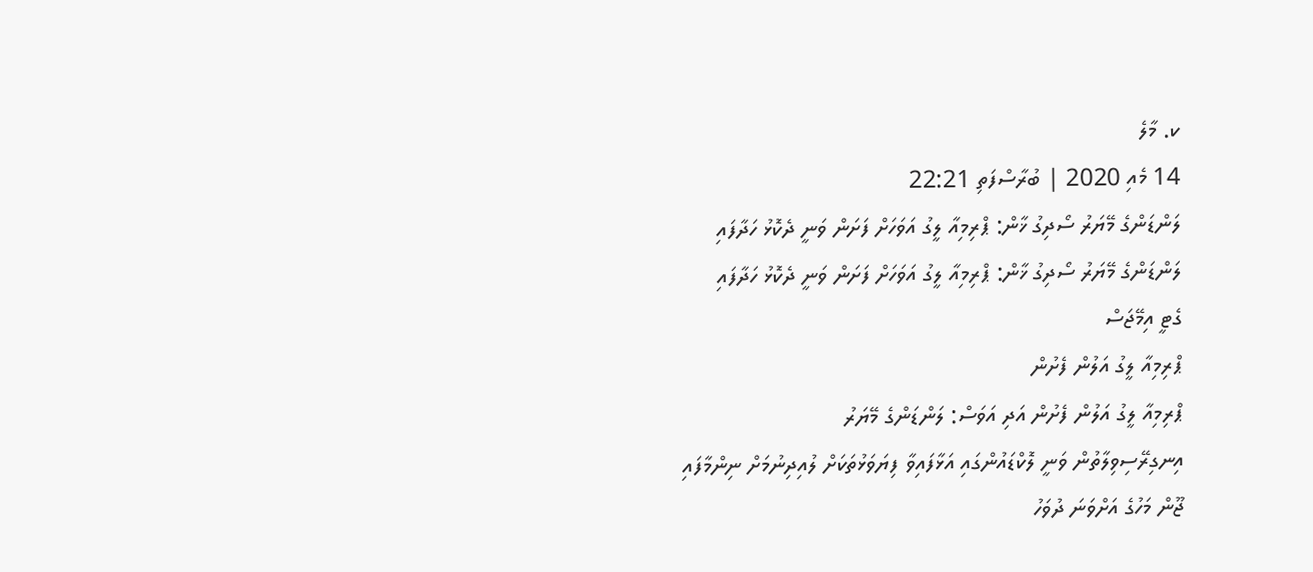ކ. މާލެ
14 މެއި 2020 | ބުރާސްފަތި 22:21
ލަންޑަންގެ މޭޔަރު ސޯދިގު ޚާން: ޕްރިމިއާ ލީގު އަވަހަށް ފަށަން ވަނީ ދެކޮޅު ހަދާފައި
ލަންޑަންގެ މޭޔަރު ސޯދިގު ޚާން: ޕްރިމިއާ ލީގު އަވަހަށް ފަށަން ވަނީ ދެކޮޅު ހަދާފައި
ގެޓީ އިމޭޖަސް
ޕްރިމިއާ ލީގު އަލުން ފެށުން
ޕްރިމިއާ ލީގު އަލުން ފެށުން އަދި އަވަސް: ލަންޑަންގެ މޭޔަރު
އިނގިރޭސިވިލާތުން ވަނީ ލޮކްޑައުންގައި އަޅާފައިވާ ފިޔަވަޅުތަކަށް ލުއިދިނުމަށް ނިންމާފައި
ޖޫން މަހުގެ އަށްވަނަ ދުވަހު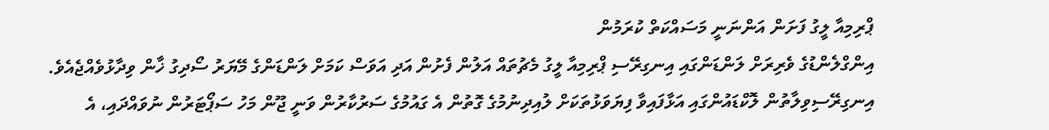ޕްރިމިއާ ލީގު ފަށަން އަންނަނީ މަސައްކަތް ކުރަމުން
އިންގްލެންޑުގެ ވެރިރަށް ލަންޑަންގައި އިނގިރޭސި ޕްރިމިއާ ލީގު މެޗުތައް އަލުން ފެށުން އަދި އަވަސް ކަމަށް ލަންޑަންގެ މޭޔަރު ސޯދިގު ޚާން ވިދާޅުވެއްޖެއެވެ.
އިނގިރޭސިވިލާތުން ލޮކްޑައުންގައި އަޅާފައިވާ ފިޔަވަޅުތަކަށް ލުއިދިނުމުގެ ގޮތުން އެ ގައުމުގެ ސަރުކާރުން ވަނީ ޖޫން މަހު ސަޕޯޓަރުން ނުވައްދައި، އެ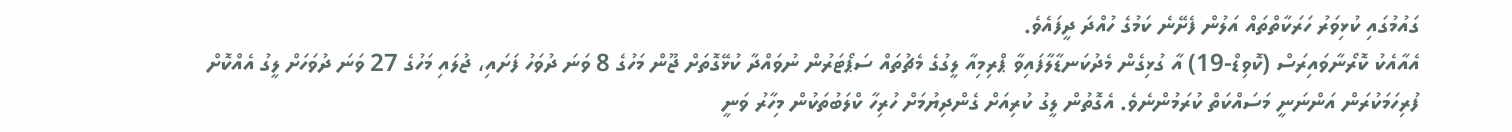ގައުމުގައި ކުޅިވަރު ހަރަކާތްތައް އަލުން ފެށޭނެ ކަމުގެ ހުއްދަ ދީފައެވެ.
އެއާއެކު ކޮރޯނާވައިރަސް (ކޮވިޑް-19) އާ ގުޅިގެން މެދުކަނޑާލާފައިވާ ޕްރިމިއާ ލީގުގެ މެޗުތައް ސަޕޯޓަރުން ނުވައްދާ ކުޅޭގޮތަށް ޖޫން މަހުގެ 8 ވަނަ ދުވަހު ފަށައި، ޖުލައި މަހުގެ 27 ވަނަ ދުވަހަށް ލީގު އެއްކޮށް ފުރިހަމަކުރަން އަންނަނީ މަސައްކަތް ކުރަމުންނެވެ. އެގޮތުން ލީގު ކުރިއަށް ގެންދިޔުމަށް ހުރިހާ ކްލަބުތަކުން މިހާރު ވަނީ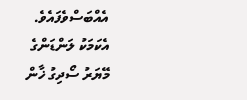އެއްބަސްވެފައެވެ.
އެކަމަކު ލަންޑަންގެ މޭޔަރު ސޯދިގު ޚާން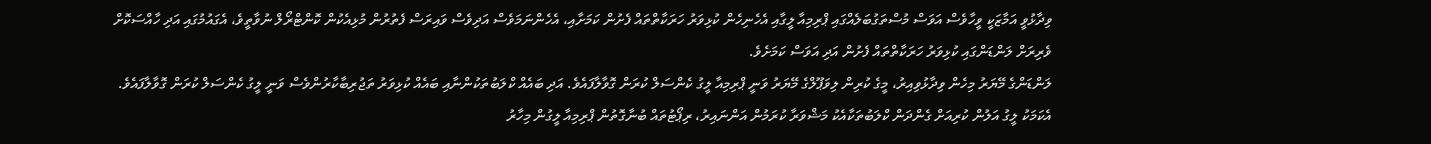ވިދާޅުވީ އަމާޒަކީ ވީހާވެސް އަވަސް މުސްތަގުބަލެއްގައި ޕްރިމިއާ ލީގާއި އެހެނިހެން ކުޅިވަރު ހަރަކާތްތައް ފެށުން ކަމަށާއި، އެހެންނަމަވެސް އަދިވެސް ވައިރަސް ފެތުރުން މުޅިއެކުން ކޮންޓްރޯލް ނުވާތީވެ، އެގައުމުގައި އަދި ހާއްސަކޮށް ވެރިރަށް ލަންޑަންގައި ކުޅިވަރު ހަރަކާތްތައް ފެށުން އަދި އަވަސް ކަމަށެވެ.
ލަންޑަންގެ މޭޔަރު މިހެން ވިދާޅުވިއިރު، މީގެ ކުރިން ލިވަޕޫލްގެ މޭޔަރު ވަނީ ޕްރިމިއާ ލީގު ކެންސަލް ކުރަން ގޮވާލާފައެވެ. އަދި ބައެއް ކްލަބުތަކުންނާއި ބައެއް ކުޅިވަރު ތަޖުރިބާކާރުންވެސް ވަނީ ލީގު ކެންސަލް ކުރަން ގޮވާލާފައެވެ.
އެކަމަކު ލީގު އަލުން ކުރިއަށް ގެންދަން ކްލަބުތަކާއެކު މަޝްވަރާ ކުރަމުން އަންނައިރު، ރިޕޯޓުތައް ބުނާގޮތުން ޕްރިމިއާ ލީގުން މިހާރު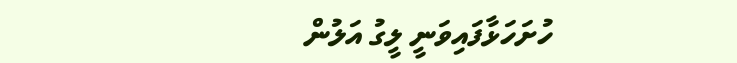ހުށަހަޅާފައިވަނީ ލީގު އަލުން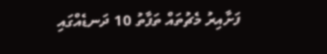ފަށާއިރު މެޗުތައް ތަފާތު 10 ދަނޑެއްގައި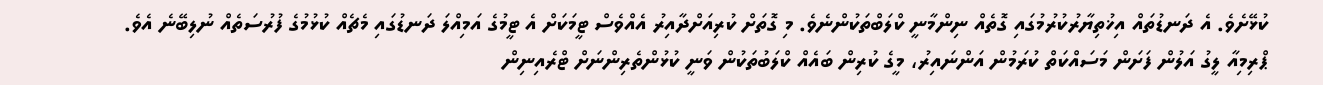ކުޅޭށެވެ. އެ ދަނޑުތައް އިޚުތިޔާރުކުރުމުގައި ގޮތެއް ނިންމާނީ ކްލަބްތަކުންނެވެ. މި ގޮތަށް ކުރިއަށްދާއިރު އެއްވެސް ޓީމަކަށް އެ ޓީމުގެ އަމިއްލަ ދަނޑުގައި މެޗެއް ކުޅުމުގެ ފުރުސަތެއް ނުލިބޭނެ އެވެ.
ޕްރިމިއާ ލީގު އަލުން ފަށަން މަސައްކަތް ކުރަމުން އަންނައިރު، މީގެ ކުރިން ބައެއް ކްލަބުތަކުން ވަނީ ކުޅުންތެރިންނަށް ޓްރެއިނިން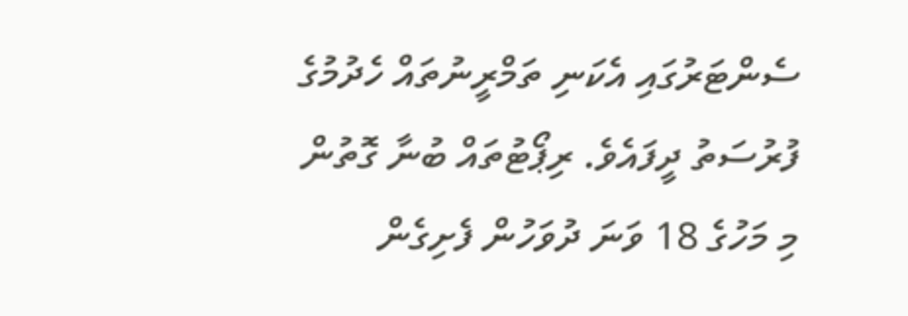ސެންޓަރުގައި އެކަނި ތަމްރީނުތައް ހެދުމުގެ ފުރުސަތު ދީފައެވެ. ރިޕޯޓުތައް ބުނާ ގޮތުން މި މަހުގެ 18 ވަނަ ދުވަހުން ފެށިގެން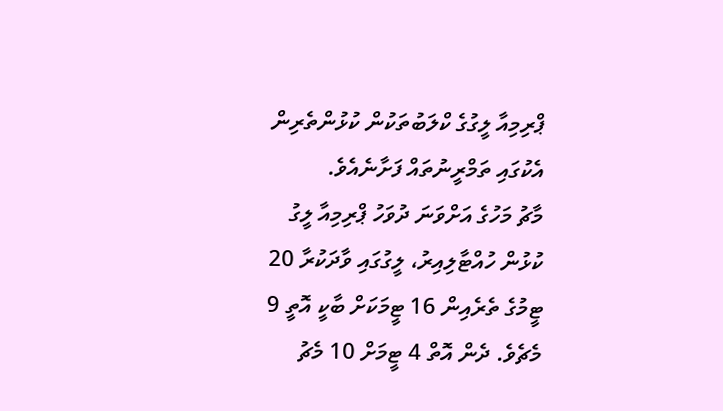ޕްރިމިއާ ލީގުގެ ކްލަބުތަކުން ކުޅުންތެރިން އެކުގައި ތަމްރީނުތައް ފަށާނެއެވެ.
މާޗު މަހުގެ އަށްވަނަ ދުވަހު ޕްރިމިއާ ލީގު ކުޅުން ހުއްޓާލިއިރު، ލީގުގައި ވާދަކުރާ 20 ޓީމުގެ ތެރެއިން 16 ޓީމަކަށް ބާކީ އޮތީ 9 މެޗެވެ. ދެން އޮތް 4 ޓީމަށް 10 މެޗު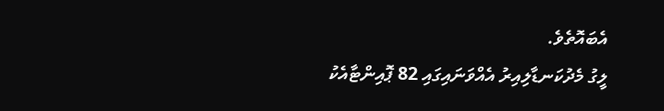އެބައޮތެވެ.
ލީގު މެދުކަނޑާލިއިރު އެއްވަނައިގައި 82 ޕޮއިންޓާއެކު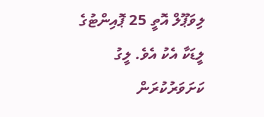ލިވަޕޫލް އޮތީ 25 ޕޮއިންޓުގެ ލީޑަކާ އެކު އެވެ. ލީގު ކަށަވަރުކުރަން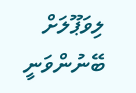ލިވަޕޫލަށް ބޭނުންވަނީ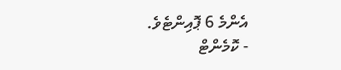އެންމެ 6 ޕޮއިންޓެވެ.
- ކޮމެންޓް